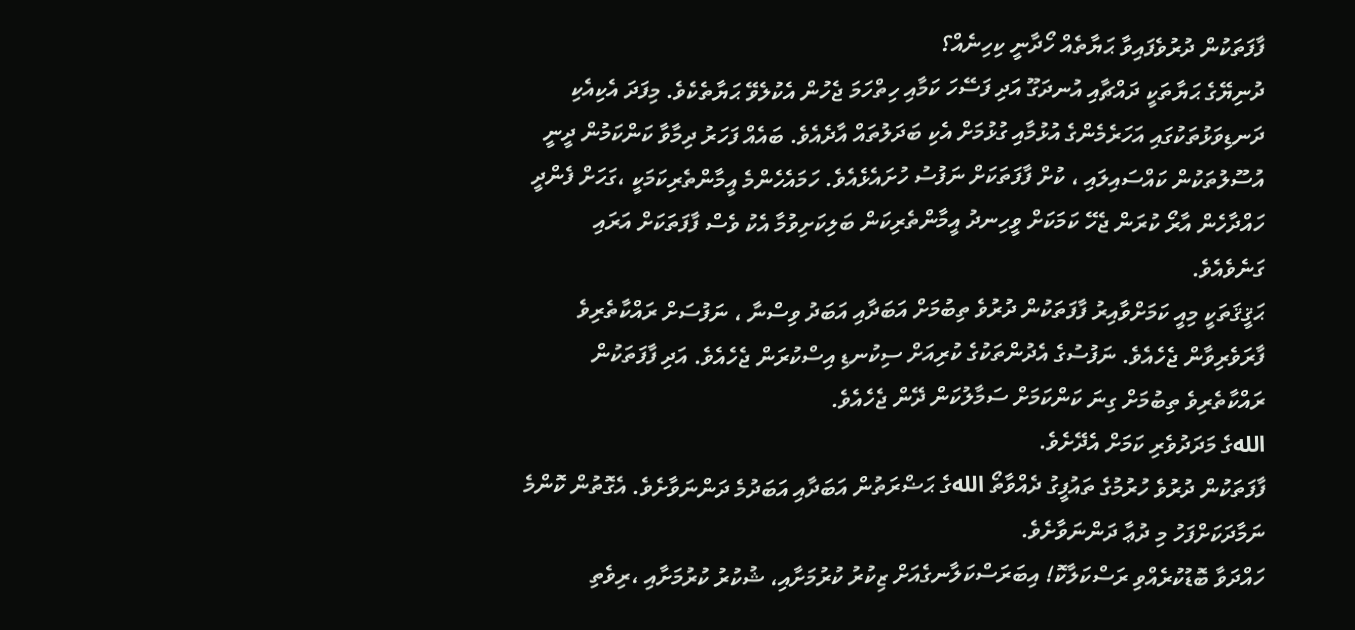ފާފަތަކުން ދުރުވެފައިވާ ޙަޔާތެއް ހޯދާނީ ކިހިނެއް؟
ދުނިޔޭގެ ޙަޔާތަކީ ދައްޗާއި އުނދަގޫ އަދި ފަސޭހަ ކަމާއި ހިތްހަމަ ޖެހުން އެކުލެވޭ ޙަޔާތެކެވެ. މިފަދަ އެކިއެކި ދަނޑިވަޅުތަކުގައި އަހަރެމެންގެ އުޅުމާއި ގުޅުމަށް އެކި ބަދަލުތައް އާދެއެވެ. ބައެއް ފަހަރު ދިމާވާ ކަންކަމުން ދީނީ އުސޫލުތަކުން ކައްސައިލައި ، ކުށް ފާފަތަކަށް ނަފުސު ހުށައެޅެއެވެ. ހަމައެހެންމެ އީމާންތެރިކަމަކީ ،ގަހަށް ފެންދީ ހައްދާހެން އާރޯ ކުރަން ޖެހޭ ކަމަކަށް ވީހިނދު އީމާންތެރިކަން ބަލިކަށިވުމާ އެކު ވެސް ފާފަތަކަށް އަރައި ގަނެވެއެވެ.
ޙަޤީޤަތަކީ މިއީ ކަމަށްވާއިރު ފާފަތަކުން ދުރުވެ ތިބުމަށް އަބަދާއި އަބަދު ވިސްނާ ، ނަފުސަށް ރައްކާތެރިވެ ފާރަވެރިވާން ޖެހެއެވެ. ނަފުސުގެ އެދުންތަކުގެ ކުރިއަށް ސިކުނޑި އިސްކުރަން ޖެހެއެވެ. އަދި ފާފަތަކުން ރައްކާތެރިވެ ތިބުމަށް ގިނަ ކަންކަމަށް ސަމާލުކަން ދޭން ޖެހެއެވެ.
اللهގެ މަދަދުވެރި ކަމަށް އެދޭށެވެ.
ފާފަތަކުން ދުރުވެ ހުރުމުގެ ތައުފީގު ދެއްވާތޯ اللهގެ ޙަޟްރަތުން އަބަދާއި އަބަދުމެ ދަންނަވާށެވެ. އެގޮތުން ކޮންމެ ނަމާދަކަށްފަހު މި ދުޢާ ދަންނަވާށެވެ.
ހައްދަވާ ބޮޑުކުރެއްވި ރަސްކަލާކޮ! އިބަރަސްކަލާނގެއަށް ޒިކުރު ކުރުމަށާއި، ޝުކުރު ކުރުމަށާއި ،ރިވެތި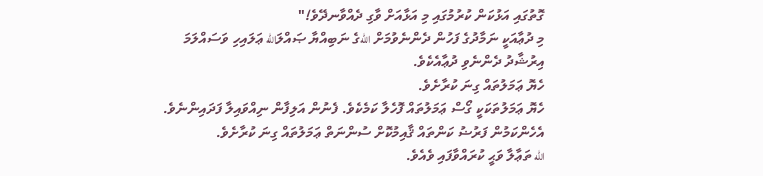ގޮތުގައި އަޅުކަން ކުރުމުގައި މި އަޅާއަށް ވާގި ދެއްވާނދޭވެ!"
މި ދުޢާއަކީ ނަމާދުގެ ފަހުން ދެންނެވުމަށް اللهގެ ނަބިއްޔާ ޞައްލަالله ޢަލައިހި ވަސައްލަމަ އިރުޝާދު ދެންނެވި ދުޢާއެކެވެ.
ހެޔޮ ޢަމަލުތައް ގިނަ ކުރާށެވެ.
ހެޔޮ ޢަމަލުތަކަކީ ގޯސް ޢަމަލުތައް ފޮހެލާ ކަމެކެވެ. ފެނުން އަލިފާން ނިއްވައިލާ ފަދައިންނެވެ. އެހެންކަމުން ފަރުޟު ކަންތައް ޤާއިމުކޮށް ސުންނަތް ޢަމަލުތައް ގިނަ ކުރާށެވެ.
الله ތަޢާލާ ވަޙީ ކުރައްވާފައި ވެއެވެ.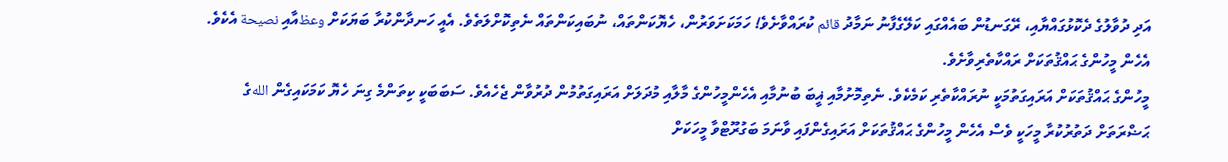އަދި ދުވާލުގެ ދެކޮޅުގައްޔާއި، ރޭގަނޑުން ބައެއްގައި ކަލޭގެފާނު ނަމާދު قائم ކުރައްވާށެވެ! ހަމަކަށަވަރުން، ހެޔޮކަންތައް، ނުބައިކަންތައް ނެތިކޮށްލަތެވެ. އެއީ ހަނދާންކުރާ ބަޔަކަށް وعظއާއި نصيحة އެކެވެ.
އެހެން މީހުންގެ ޙައްޤުތަކަށް ރައްކާތެރިވާށެވެ.
މީހުންގެ ޙައްޤުތަކަށް އަރައިގަތުމަކީ ނުރައްކާތެރި ކަމެކެވެ. ނެތިމޮށުމާއި ޣީބަ ބުނުމާއި އެހެންމީހުންގެ މާލާއި މުދަލަށް އަރައިގަތުމުން ދުރުވާން ޖެހެއެވެ. ސަބަބަކީ ކިތަންމެ ގިނަ ހެޔޮ ކަމަކައިގެން اللهގެ ޙަޟްރަތަށް ދަތުރުކުރާ މީހަކީ ވެސް އެހެން މީހުންގެ ޙައްޤުތަކަށް އަރައިގެންފައި ވާނަމަ ބަގުރޫޓްވާ މީހަކަށް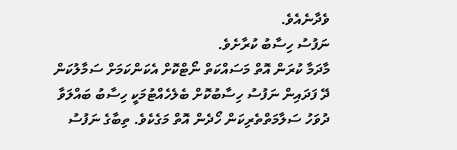ވެދާނެއެވެ.
ނަފުސު ހިސާބު ކުރާށެވެ.
މާދަމާ ކުރަން އޮތް މަސައްކަތް ނޯޓްކޮށް އެކަންކަމަށް ސަމާލުކަން ދޭ ފަދައިން ނަފުސު ހިސާބުކޮށް ބެލެހެއްޓުމަކީ ހިސާބު ބައްލަވާ ދުވަހު ސަލާމަތްތެރިކަން ހޯދެން އޮތް މަގެކެވެ. ތިބާގެ ނަފުސު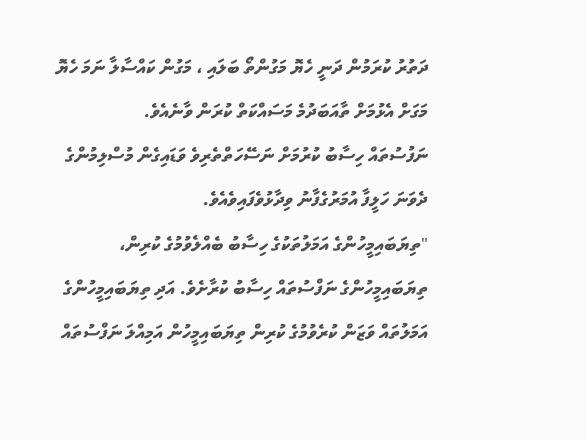ދަތުރު ކުރަމުން ދަނީ ހެޔޮ މަގުންތޯ ބަލައި ، މަގުން ކައްސާލާ ނަމަ ހެޔޮ މަގަށް އެޅުމަށް ތާއަބަދުމެ މަސައްކަތް ކުރަން ވާނެއެވެ.
ނަފުސުތައް ހިސާބު ކުރުމަށް ނަސޭހަތްތެރިވެ ވަޑައިގެން މުސްލިމުންގެ ދެވަނަ ހަލީފާ އުމަރުގެފާނު ވިދާޅުވެފައިވެއެވެ.
"ތިޔަބައިމީހުންގެ އަމަލުތަކުގެ ހިސާބު ބެއްލެވުމުގެ ކުރިން، ތިޔަބައިމީހުންގެ ނަފްސުތައް ހިސާބު ކުރާށެވެ. އަދި ތިޔަބައިމީހުންގެ އަމަލުތައް ވަޒަން ކުރެވުމުގެ ކުރިން ތިޔަބައިމީހުން އަމިއްލަ ނަފްސުތައް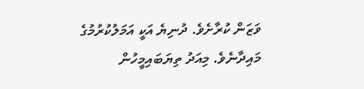ވަޒަން ކުރާށެވެ. ދުނިޔެ އަކީ އަމަލުކުރުމުގެ މައިދާނެވެ. މިއަދު ތިޔަބައިމީހުން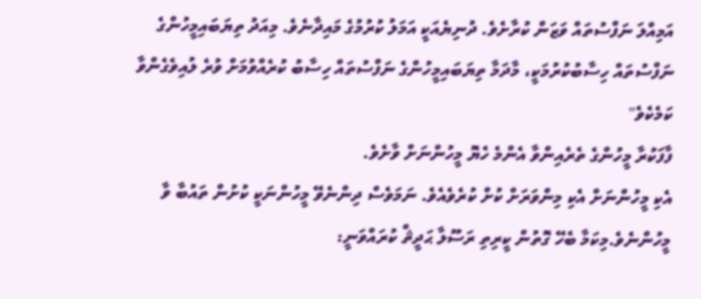އަމިއްލަ ނަފްސުތައް ވަޒަން ކުރާށެވެ. ދުނިޔެއަކީ އަމަލު ކުރުމުގެ މައިދާނެވެ. މިއަދު ތިޔަބައިމީހުންގެ ނަފްސުތައް ހިސާބުކުރުމަކީ، މާދަމާ ތިޔަބައިމީހުންގެ ނަފްސުތައް ހިސާބު ކުރެއްވުމަށް ވުރެ ލުއިވެގެންވާ ކަމެކެވެ"
ފާފަކުރާ މީހުންގެ ތެރެއިންވާ އެންމެ ހެޔޮ މީހުންނަށް ވާށެވެ.
އެކި މީހުންނަށް އެކި މިންވަރަށް ކުށް ކުރެވެއެވެ. ނަމަވެސް ދިންނެވޭ މީހުންނަކީ ކުށުން ތައުބާ ވާ މީހުންނެވެ.މިކަމާ ބެހޭ ގޮތުން ކީރިތި ރަސޫލާ ޙަދީޘް ކުރައްވަނީ: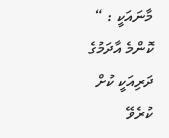މާނައަކީ : “ ކޮންމެ އާދަމުގެ ދަރިއަކީ ކުށް ކުރެވޭ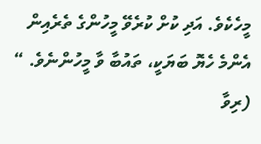މީހެކެވެ. އަދި ކުށް ކުރެވޭ މީހުންގެ ތެރެއިން އެންމެ ހެޔޮ ބަޔަކީ، ތައުބާ ވާ މީހުންނެވެ. “ (ރިވާ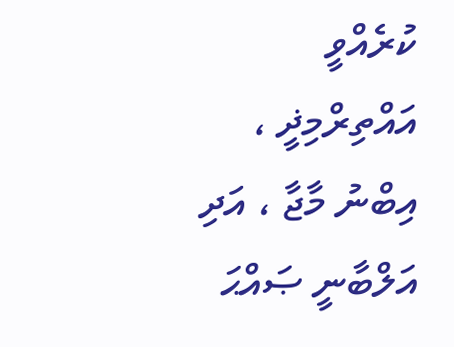ކުރެއްވީ އައްތިރްމިޛީ ، އިބްނު މާޖާ ، އަދި އަލްބާނީ ޞައްޙަ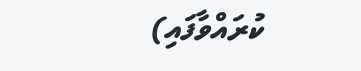ކުރައްވާފައި)